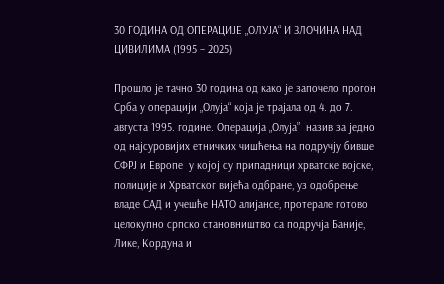30 ГОДИНА ОД ОПЕРАЦИЈЕ „ОЛУЈА“ И ЗЛОЧИНА НАД ЦИВИЛИМА (1995 – 2025)

Прошло је тачно 30 година од како је започело прогон Срба у операцији „Олуја“ која је трајала од 4. до 7. августа 1995. године. Операција „Олуја”  назив за једно од најсуровијих етничких чишћења на подручју бивше СФРЈ и Европе  у којој су припадници хрватске војске, полиције и Хрватског вијећа одбране, уз одобрење владе САД и учешће НАТО алијансе, протерале готово целокупно српско становништво са подручја Баније, Лике, Кордуна и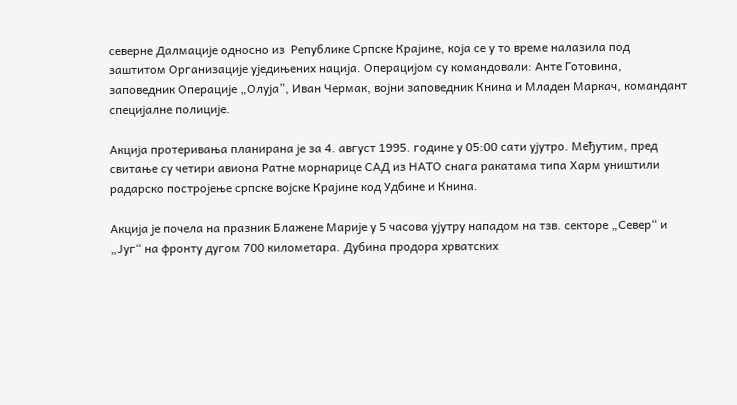северне Далмације односно из  Републике Српске Крајине, која се у то време налазила под заштитом Организације уједињених нација. Операцијом су командовали: Анте Готовина, заповедник Операције „Олуја”, Иван Чермак, војни заповедник Книна и Младен Маркач, командант специјалне полиције.

Акција протеривања планирана је за 4. август 1995. године у 05:00 сати ујутро. Међутим, пред свитање су четири авиона Ратне морнарице САД из НАТО снага ракатама типа Харм уништили радарско постројење српске војске Крајине код Удбине и Книна.

Акција је почела на празник Блажене Марије у 5 часова ујутру нападом на тзв. секторе „Север“ и „Југ“ на фронту дугом 700 километара. Дубина продора хрватских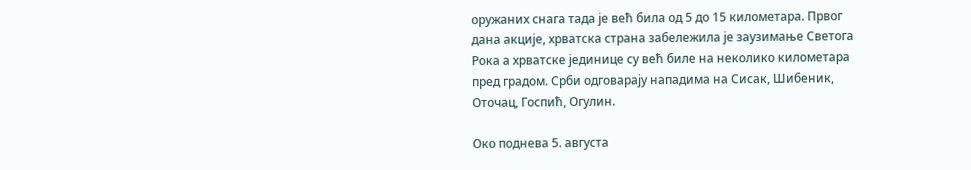оружаних снага тада је већ била од 5 до 15 километара. Првог дана акције, хрватска страна забележила је заузимање Светога Рока а хрватске јединице су већ биле на неколико километара пред градом. Срби одговарају нападима на Сисак, Шибеник, Оточац, Госпић, Огулин.

Око поднева 5. августа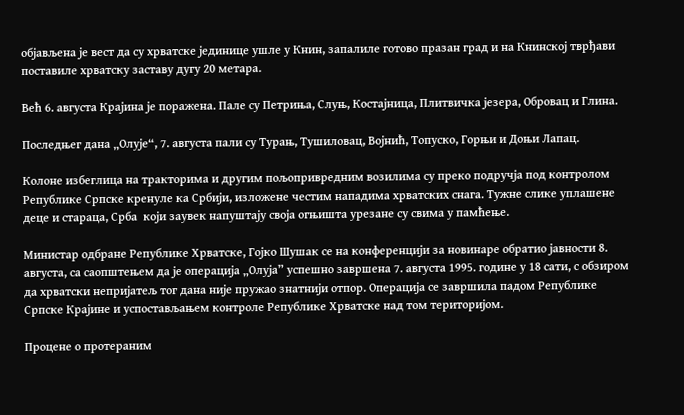објављена је вест да су хрватске јединице ушле у Книн, запалиле готово празан град и на Книнској тврђави поставиле хрватску заставу дугу 20 метара.

Већ 6. августа Крајина је поражена. Пале су Петриња, Слуњ, Костајница, Плитвичка језера, Обровац и Глина.

Последњег дана „Олује“, 7. августа пали су Турањ, Тушиловац, Војнић, Топуско, Горњи и Доњи Лапац.

Колоне избеглица на тракторима и другим пољопривредним возилима су преко подручја под контролом Републике Српске кренуле ка Србији, изложене честим нападима хрватских снага. Тужне слике уплашене деце и стараца, Срба  који заувек напуштају своја огњишта урезане су свима у памћење.

Министар одбране Републике Хрватске, Гојко Шушак се на конференцији за новинаре обратио јавности 8. августа, са саопштењем да је операција „Олуја” успешно завршена 7. августа 1995. године у 18 сати, с обзиром да хрватски непријатељ тог дана није пружао знатнији отпор. Операција се завршила падом Републике Српске Крајине и успостављањем контроле Републике Хрватске над том територијом.

Процене о протераним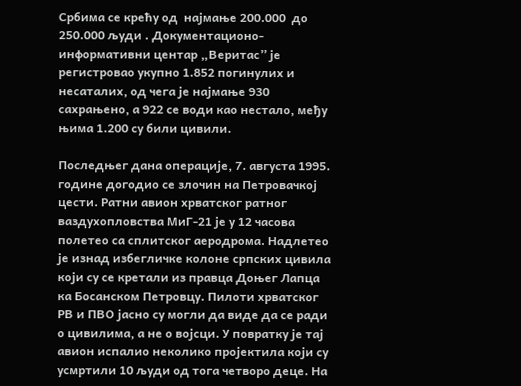Србима се крећу од  најмање 200.000  до 250.000 људи . Документационо-информативни центар „Веритас” је регистровао укупно 1.852 погинулих и несаталих, од чега је најмање 930 сахрањено, а 922 се води као нестало, међу њима 1.200 су били цивили.

Последњег дана операције, 7. августа 1995. године догодио се злочин на Петровачкој цести. Ратни авион хрватског ратног ваздухопловства МиГ-21 је у 12 часова полетео са сплитског аеродрома. Надлетео је изнад избегличке колоне српских цивила који су се кретали из правца Доњег Лапца ка Босанском Петровцу. Пилоти хрватског РВ и ПВО јасно су могли да виде да се ради о цивилима, а не о војсци. У повратку је тај авион испалио неколико пројектила који су усмртили 10 људи од тога четворо деце. На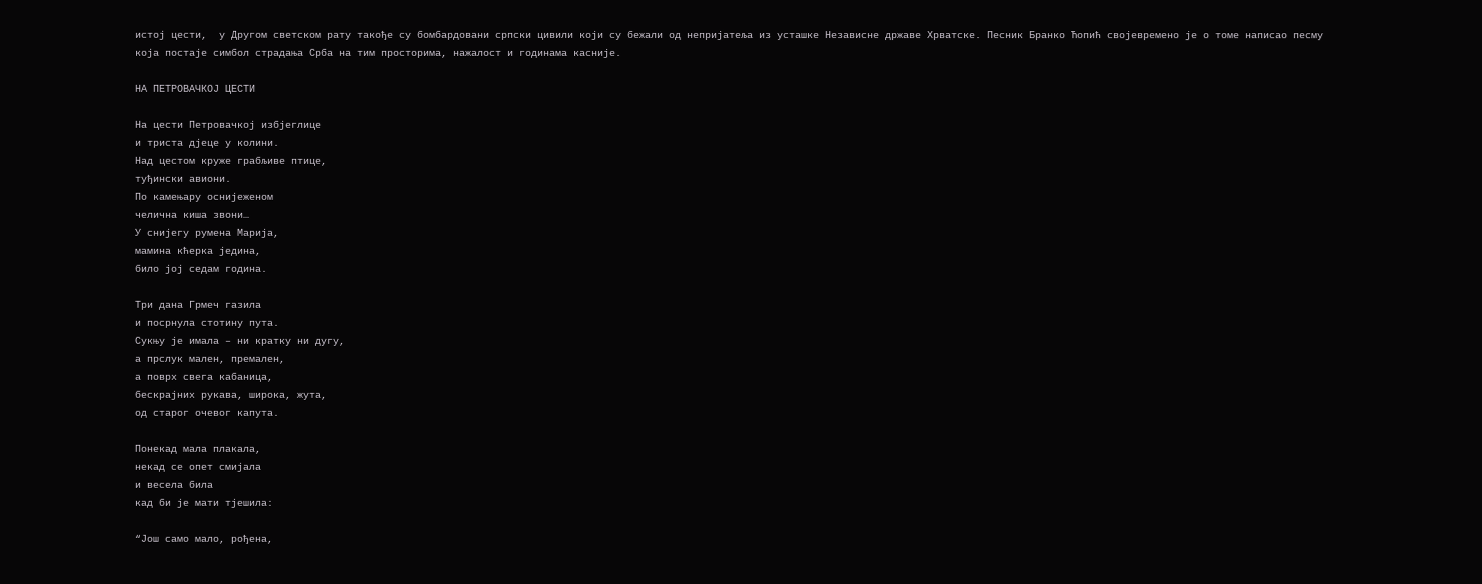истој цести,  у Другом светском рату такође су бомбардовани српски цивили који су бежали од непријатеља из усташке Независне државе Хрватске. Песник Бранко Ћопић својевремено је о томе написао песму која постаје симбол страдања Срба на тим просторима, нажалост и годинама касније.

НА ПЕТРОВАЧКОЈ ЦЕСТИ

На цести Петровачкој избјеглице
и триста дјеце у колини.
Над цестом круже грабљиве птице,
туђински авиони.
По камењару оснијеженом
челична киша звони…
У снијегу румена Марија,
мамина кћерка једина,
било јој седам година.

Три дана Грмеч газила
и посрнула стотину пута.
Сукњу је имала – ни кратку ни дугу,
а прслук мален, премален,
а поврх свега кабаница,
бескрајних рукава, широка, жута,
од старог очевог капута.

Понекад мала плакала,
некад се опет смијала
и весела била
кад би је мати тјешила:

“Још само мало, рођена,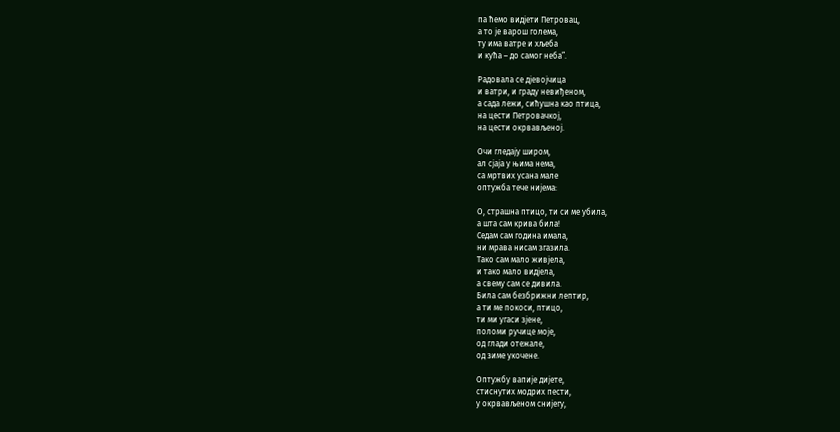па ћемо видјети Петровац,
а то је варош голема,
ту има ватре и хљеба
и кућа – до самог неба”.

Радовала се дјевојчица
и ватри, и граду невиђеном,
а сада лежи, сићушна као птица,
на цести Петровачкој,
на цести окрвављеној.

Очи гледају широм,
ал сјаја у њима нема,
са мртвих усана мале
оптужба тече нијема:

О, страшна птицо, ти си ме убила,
а шта сам крива била!
Седам сам година имала,
ни мрава нисам згазила.
Тако сам мало живјела,
и тако мало видјела,
а свему сам се дивила.
Била сам безбрижни лептир,
а ти ме покоси, птицо,
ти ми угаси зјене,
поломи ручице моје,
од глади отежале,
од зиме укочене.

Оптужбу вапије дијете,
стиснутих модрих пести,
у окрвављеном снијегу,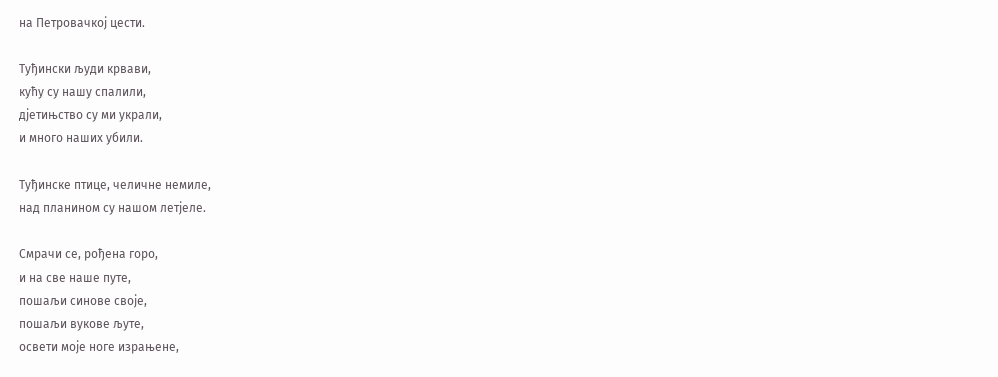на Петровачкој цести.

Туђински људи крвави,
кућу су нашу спалили,
дјетињство су ми украли,
и много наших убили.

Туђинске птице, челичне немиле,
над планином су нашом летјеле.

Смрачи се, рођена горо,
и на све наше путе,
пошаљи синове своје,
пошаљи вукове љуте,
освети моје ноге израњене,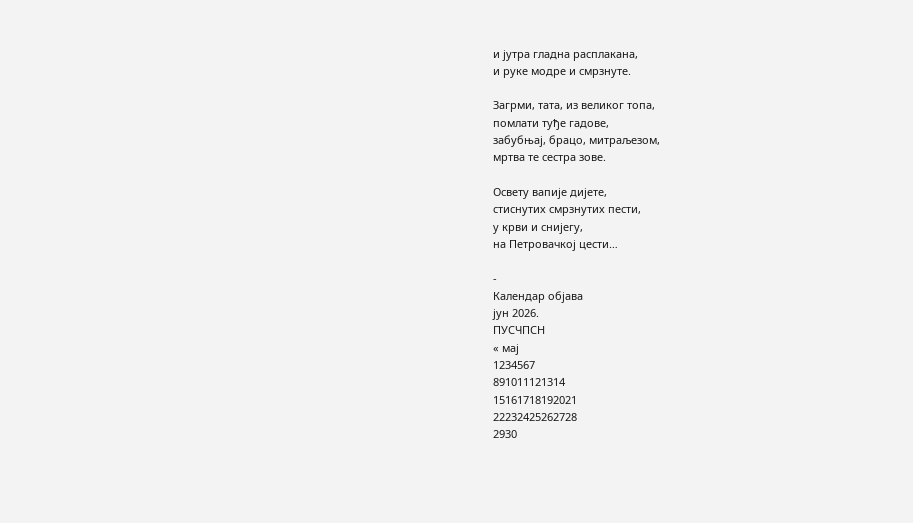и јутра гладна расплакана,
и руке модре и смрзнуте.

Загрми, тата, из великог топа,
помлати туђе гадове,
забубњај, брацо, митраљезом,
мртва те сестра зове.

Освету вапије дијете,
стиснутих смрзнутих пести,
у крви и снијегу,
на Петровачкој цести…

-
Календар објава
јун 2026.
ПУСЧПСН
« мај
1234567
891011121314
15161718192021
22232425262728
2930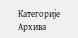Категорије
Архива